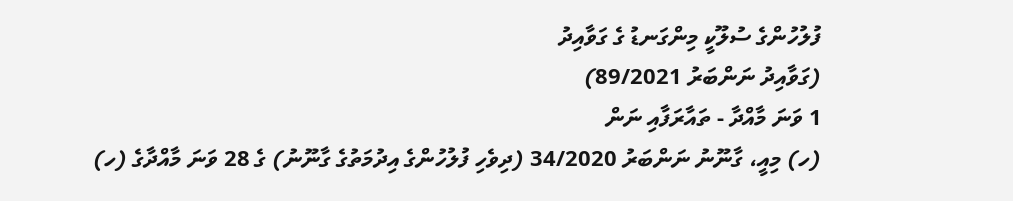ފުލުހުންގެ ސުލޫކީ މިންގަނޑު ގެ ގަވާއިދު
(ގަވާއިދު ނަންބަރު 89/2021)
1 ވަނަ މާއްދާ - ތައާރަފާއި ނަން
(ހ) މިއީ، ގާނޫނު ނަންބަރު 34/2020 (ދިވެހި ފުލުހުންގެ އިދުމަތުގެ ގާނޫނު) ގެ 28 ވަނަ މާއްދާގެ (ހ)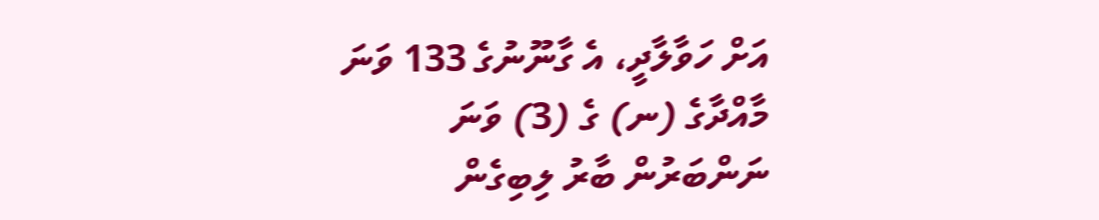އަށް ހަވާލާދީ، އެ ގާނޫނުގެ 133 ވަނަ މާއްދާގެ (ނ) ގެ (3) ވަނަ ނަންބަރުން ބާރު ލިބިގެން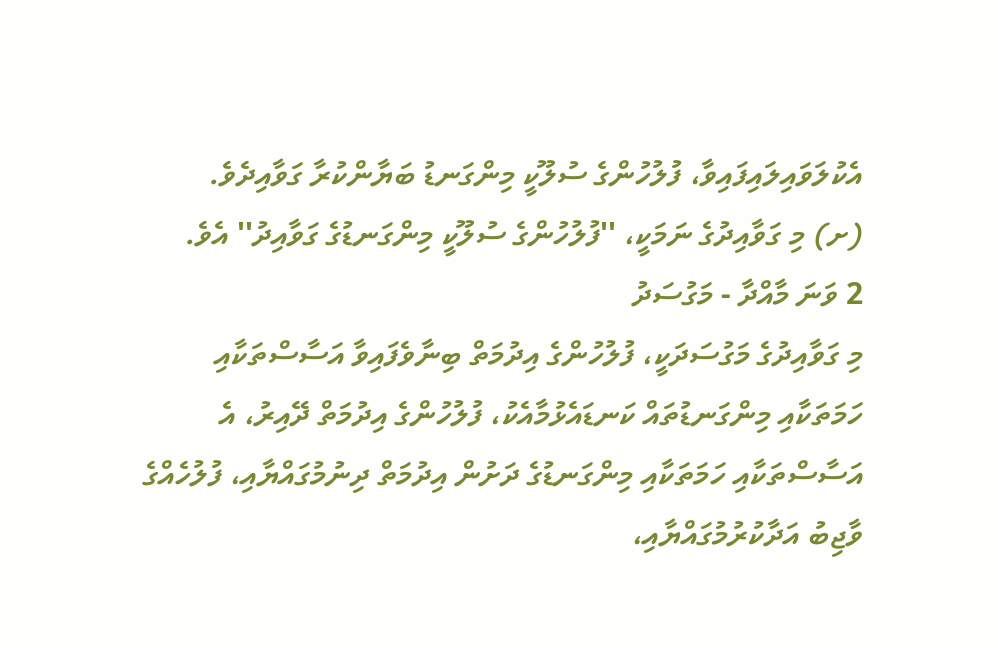އެކުލަވައިލައިފައިވާ، ފުލުހުންގެ ސުލޫކީ މިންގަނޑު ބަޔާންކުރާ ގަވާއިދެވެ.
(ށ) މި ގަވާއިދުގެ ނަމަކީ، ''ފުލުހުންގެ ސުލޫކީ މިންގަނޑުގެ ގަވާއިދު'' އެވެ.
2 ވަނަ މާއްދާ - މަގުސަދު
މި ގަވާއިދުގެ މަގުސަދަކީ، ފުލުހުންގެ އިދުމަތް ބިނާވެފައިވާ އަސާސްތަކާއި ހަމަތަކާއި މިންގަނޑުތައް ކަނޑައެޅުމާއެކު، ފުލުހުންގެ އިދުމަތް ދޭއިރު، އެ އަސާސްތަކާއި ހަމަތަކާއި މިންގަނޑުގެ ދަށުން އިދުމަތް ދިނުމުގައްޔާއި، ފުލުހެއްގެ ވާޖިބު އަދާކުރުމުގައްޔާއި،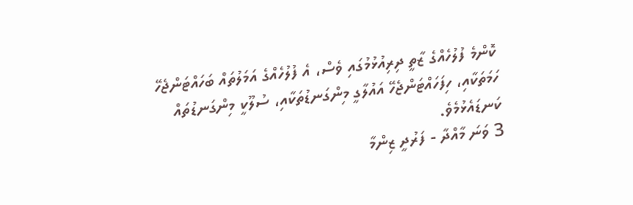ކޮންމެ ފުލުހެއްގެ ޒާތީ ދިރިއުޅުމުގައި ވެސް، އެ ފުލުހެއްގެ އަމަލުތައް ބަހައްޓަންޖެހޭ ހަމަތަކާއި، ހިފަހައްޓަންޖެހޭ އައުލާގީ މިންގަނޑުތަކާއި، ސުލޫކީ މިންގަނޑުތައް ކަނޑައެޅުމެވެ.
3 ވަނަ މާއްދާ - ފަރުދީ ޒިންމާ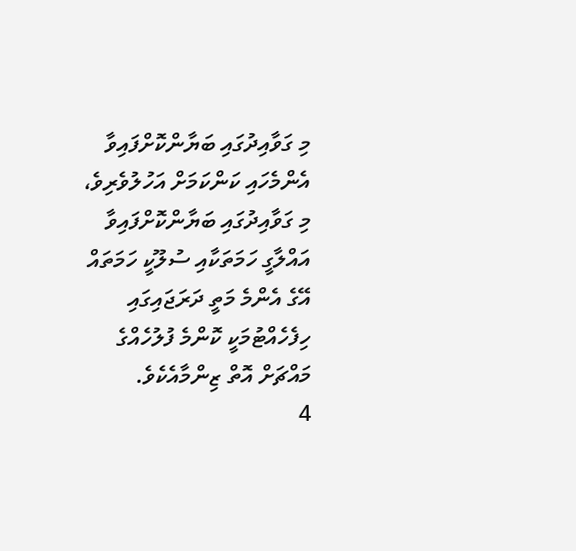މި ގަވާއިދުގައި ބަޔާންކޮށްފައިވާ އެންމެހައި ކަންކަމަށް އަހުލުވެރިވެ، މި ގަވާއިދުގައި ބަޔާންކޮށްފައިވާ އައްލާގީ ހަމަތަކާއި ސުލޫކީ ހަމަތައް އޭގެ އެންމެ މަތީ ދަރަޖައިގައި ހިފެހެއްޓުމަކީ ކޮންމެ ފުލުހެއްގެ މައްޗަށް އޮތް ޒިންމާއެކެވެ.
4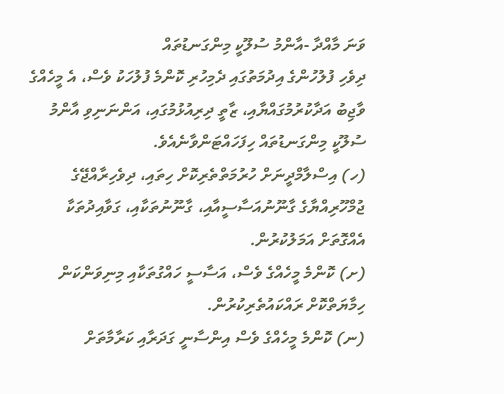ވަނަ މާއްދާ -އާންމު ސުލޫކީ މިންގަނޑުތައް
ދިވެހި ފުލުހުންގެ އިދުމަތުގައި ދެމިހުރި ކޮންމެ ފުލުހަކު ވެސް، އެ މީހެއްގެ ވާޖިބު އަދާކުރުމުގައްޔާއި، ޒާތީ ދިރިއުޅުމުގައި، އަންނަނިވި އާންމު ސުލޫކީ މިންގަނޑުތައް ހިފަހައްޓަންވާނެއެވެ.
(ހ) އިސްލާމްދީނަށް ހުރުމަތްތެރިކޮށް ހިތައި، ދިވެހިރާއްޖޭގެ ޖުމްހޫރިއްޔާގެ ގާނޫނުއަސާސީއާއި، ގާނޫނުތަކާއި، ގަވާއިދުތަކާ އެއްގޮތަށް އަމަލުކުރުން.
(ށ) ކޮންމެ މީހެއްގެ ވެސް، އަސާސީ ހައްގުތަކާއި މިނިވަންކަން ހިމާޔަތްކޮށް ރައްކައުތެރިކުރުން.
(ނ) ކޮންމެ މީހެއްގެ ވެސް އިންސާނީ ގަދަރާއި ކަރާމާތަށް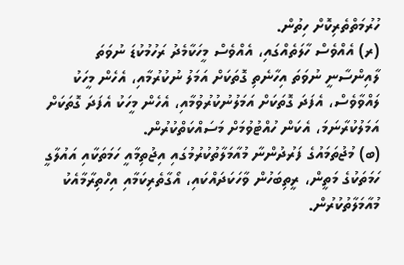ހުރުމަތްތެރިކޮށް ހިތުން.
(ރ) އެއްވެސް ހާލަތެއްގައި، އެއްވެސް މީހަކާމެދު ރަހުމުކުޑަ ނުވަތަ ލާއިންސާނީ ނުވަތަ އިހާނެތި ގޮތަކަށް އަމަލު ނުކުރުމާއި، އެހެން މީހަކު ލައްވާވެސް، އެފަދަ ގޮތަކަށް އަމަލުނުކުރުވުމާއި، އެހެން މީހަކު އެފަދަ ގޮތަކަށް އަމަލުކުރާނަމަ، އެކަން ހުއްޓުވުމަށް މަސައްކަތްކުރުން.
(ބ) މުޖުތަމައުގެ ފަރުދުންނާ މުއާމަލާތުކުރުމުގައި އިޖުތިމާއީ ހަމަތަކާއި އައުލާގީ   ހަމަތަކުގެ މަތީން، ރީތިބަހުން ވާހަކަދައްކައި، އޯގާތެރިކަމާއި އިހްތިރާމާއެކު މުއާމަލާތުކުރުން.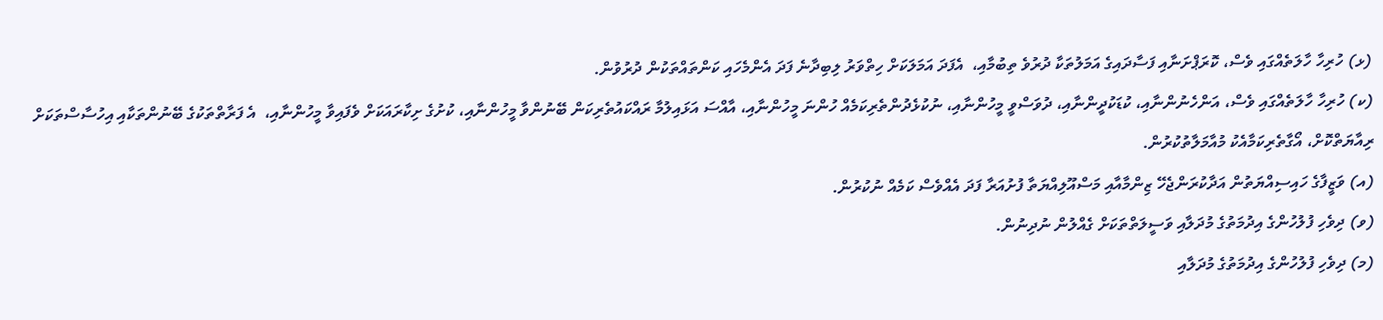(ޅ) ހުރިހާ ހާލަތެއްގައި ވެސް، ކޮރަޕްށަނާއި ފަސާދައިގެ އަމަލުތަކާ ދުރުވެ ތިބުމާއި،  އެފަދަ އަމަލަކަށް ހިތްވަރު ލިބިދާނެ ފަދަ އެންމެހައި ކަންތައްތަކުން ދުރުވުން.
(ކ) ހުރިހާ ހާލަތެއްގައި ވެސް، އަންހެނުންނާއި، ކުޑަކުދީންނާއި، ދުވަސްވީ މީހުންނާއި، ނުކުޅެދުންތެރިކަމެއް ހުންނަ މީހުންނާއި، އާއްސަ އަޅައިލުމާ ރައްކައުތެރިކަން ބޭނުންވާ މީހުންނާއި، ކުށުގެ ށިކާރައަކަށް ވެފައިވާ މީހުންނާއި،  އެ ފަރާތްތަކުގެ ބޭނުންތަކާއި އިހުސާސްތަކަށް ރިއާޔަތްކޮށް، އޯގާތެރިކަމާއެކު މުއާމަލާތުކުރުން.
(އ) ވަޒީފާގެ ހައިސިއްޔަތުން އަދާކުރަންޖެހޭ ޒިންމާއާއި މަސްއޫލިއްޔަތާ ފުށުއަރާ ފަދަ އެއްވެސް ކަމެއް ނުކުރުން.
(ވ) ދިވެހި ފުލުހުންގެ އިދުމަތުގެ މުދަލާއި ވަސީލަތްތަކަށް ގެއްލުން ނުދިނުން.
(މ) ދިވެހި ފުލުހުންގެ އިދުމަތުގެ މުދަލާއި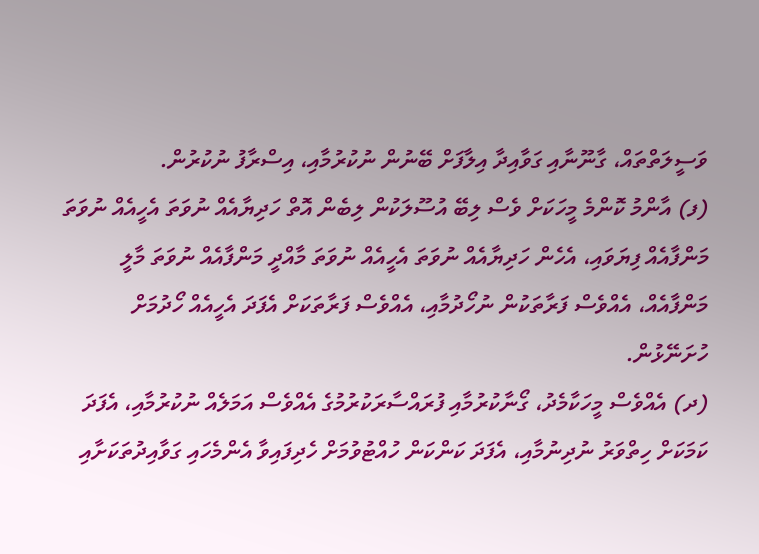ވަސީލަތްތައް، ގާނޫނާއި ގަވާއިދާ އިލާފަށް ބޭނުން ނުކުރުމާއި، އިސްރާފު ނުކުރުން.
(ފ) އާންމު ކޮންމެ މީހަކަށް ވެސް ލިބޭ އުސޫލަކުން ލިބެން އޮތް ހަދިޔާއެއް ނުވަތަ އެހީއެއް ނުވަތަ މަންފާއެއް ފިޔަވައި، އެހެން ހަދިޔާއެއް ނުވަތަ އެހީއެއް ނުވަތަ މާއްދީ މަންފާއެއް ނުވަތަ މާލީ މަންފާއެއް، އެއްވެސް ފަރާތަކުން ނުހޯދުމާއި، އެއްވެސް ފަރާތަކަށް އެފަދަ އެހީއެއް ހޯދުމަށް ހުށަނޭޅުން.
(ދ) އެއްވެސް މީހަކާމެދު، ގޯނާކުރުމާއި ފުރައްސާރަކުރުމުގެ އެއްވެސް އަމަލެއް ނުކުރުމާއި، އެފަދަ ކަމަކަށް ހިތްވަރު ނުދިނުމާއި، އެފަދަ ކަންކަން ހުއްޓުވުމަށް ހެދިފައިވާ އެންމެހައި ގަވާއިދުތަކަށާއި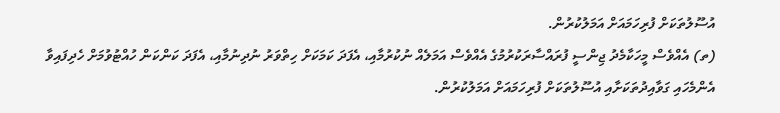އުސޫލުތަކަށް ފުރިހަމައަށް އަމަލުކުރުން.
(ތ) އެއްވެސް މީހަކާމެދު ޖިންސީ ފުރައްސާރަކުރުމުގެ އެއްވެސް އަމަލެއް ނުކުރުމާއި، އެފަދަ ކަމަކަށް ހިތްވަރު ނުދިނުމާއި، އެފަދަ ކަންކަން ހުއްޓުވުމަށް ހެދިފައިވާ އެންމެހައި ގަވާއިދުތަކަށާއި އުސޫލުތަކަށް ފުރިހަމައަށް އަމަލުކުރުން.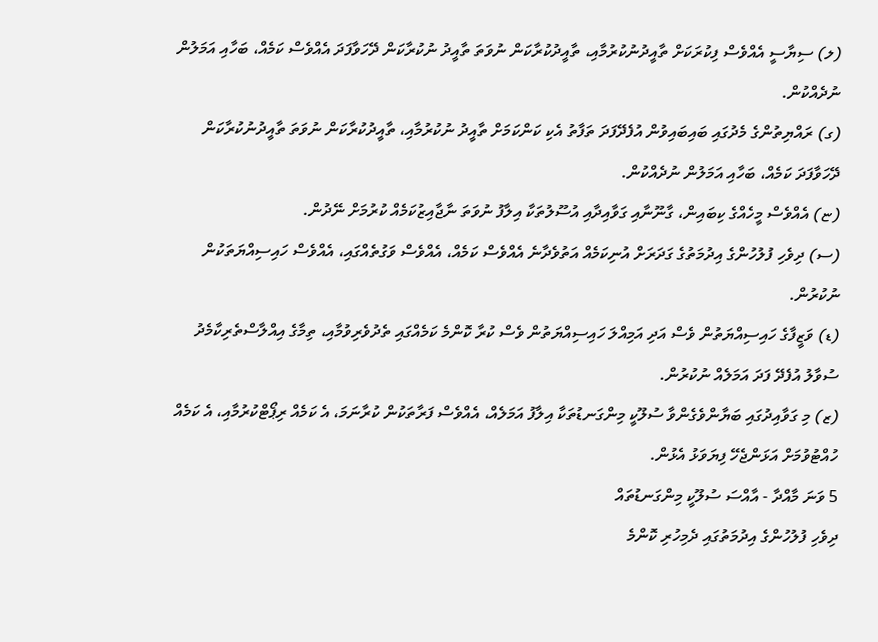(ލ) ސިޔާސީ އެއްވެސް ފިކުރަކަށް ތާއީދުނުކުރުމާއި، ތާއީދުކުރާކަން ނުވަތަ ތާއީދު ނުކުރާކަން ދޭހަވާފަދަ އެއްވެސް ކަމެއް، ބަހާއި އަމަލުން ނުދެއްކުން.
(ގ) ރައްޔިތުންގެ މެދުގައި ބައިބައިވުން އުފެދޭފަދަ ތަފާތު އެކި ކަންކަމަށް ތާއީދު ނުކުރުމާއި، ތާއީދުކުރާކަން ނުވަތަ ތާއީދުނުކުރާކަން ދޭހަވާފަދަ ކަމެއް، ބަހާއި އަމަލުން ނުދެއްކުން.
(ޏ) އެއްވެސް މީހެއްގެ ކިބައިން، ގާނޫނާއި ގަވާއިދާއި އުސޫލުތަކާ އިލާފު ނުވަތަ ނާޖާއިޒުކަމެއް ކުރުމަށް ނޭދުން.
(ސ) ދިވެހި ފުލުހުންގެ އިދުމަތުގެ ގަދަރަށް އުނިކަމެއް އަތުވެދާނެ އެއްވެސް ކަމެއް، އެއްވެސް ވަގުތެއްގައި، އެއްވެސް ހައިސިއްޔަތަކުން ނުކުރުން.
(ޑ) ވަޒީފާގެ ހައިސިއްޔަތުން ވެސް އަދި އަމިއްލަ ހައިސިއްޔަތުން ވެސް ކުރާ ކޮންމެ ކަމެއްގައި ތެދުވެރިވުމާއި، ތިމާގެ އިއްލާސްތެރިކާމެދު ސުވާލު އުފެދޭ ފަދަ އަމަލެއް ނުކުރުން.
(ޒ) މި ގަވާއިދުގައި ބަޔާންވެގެންވާ ސުލޫކީ މިންގަނޑުތަކާ އިލާފު އަމަލެއް، އެއްވެސް ފަރާތަކުން ކުރާނަމަ، އެ ކަމެއް ރިޕޯޓްކުރުމާއި، އެ ކަމެއް ހުއްޓުވުމަށް އަޅަންޖެހޭ ފިޔަވަޅު އެޅުން.
5 ވަނަ މާއްދާ - އާއްސަ ސުލޫކީ މިންގަނޑުތައް
ދިވެހި ފުލުހުންގެ އިދުމަތުގައި ދެމިހުރި ކޮންމެ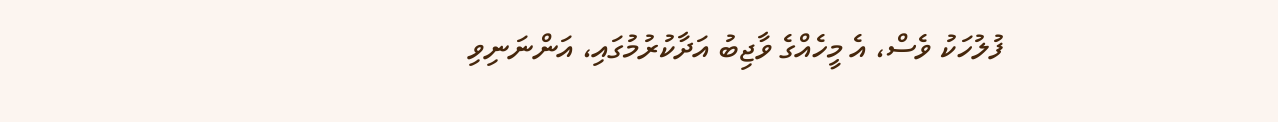ފުލުހަކު ވެސް، އެ މީހެއްގެ ވާޖިބު އަދާކުރުމުގައި، އަންނަނިވި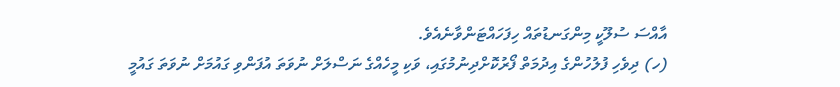އާއްސަ ސުލޫކީ މިންގަނޑުތައް ހިފަހައްޓަންވާނެއެވެ.
(ހ) ދިވެހި ފުލުހުންގެ އިދުމަތް ފޯރުކޮށްދިނުމުގައި، ވަކި މީހެއްގެ ނަސްލަށް ނުވަތަ އުފަންވި ގައުމަށް ނުވަތަ ގައުމީ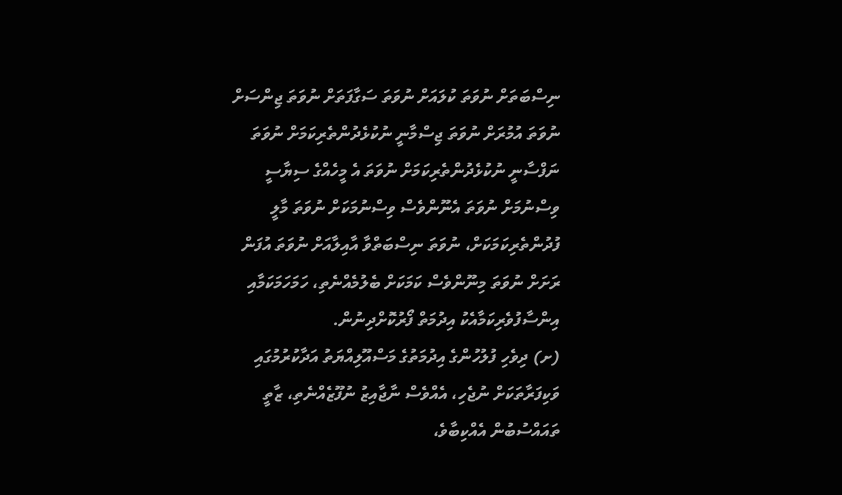ނިސްބަތަށް ނުވަތަ ކުލައަށް ނުވަތަ ސަގާފަތަށް ނުވަތަ ޖިންސަށް ނުވަތަ އުމުރަށް ނުވަތަ ޖިސްމާނީ ނުކުޅެދުންތެރިކަމަށް ނުވަތަ ނަފްސާނީ ނުކުޅެދުންތެރިކަމަށް ނުވަތަ އެ މީހެއްގެ ސިޔާސީ ވިސްނުމަށް ނުވަތަ އެނޫންވެސް ވިސްނުމަކަށް ނުވަތަ މާލީ ފުދުންތެރިކަމަކަށް، ނުވަތަ ނިސްބަތްވާ އާއިލާއަށް ނުވަތަ އުފަން ރަށަށް ނުވަތަ މިނޫންވެސް ކަމަކަށް ބެލުމެއްނެތި، ހަމަހަމަކަމާއި އިންސާފުވެރިކަމާއެކު އިދުމަތް ފޯރުކޮށްދިނުން.
(ށ) ދިވެހި ފުލުހުންގެ އިދުމަތުގެ މަސްއޫލިއްޔަތު އަދާކުރުމުގައި ވަކިފަރާތަކަށް ނުޖެހި، އެއްވެސް ނާޖާއިޒު ނުފޫޒެއްނެތި، ޒާތީ ތައައްސުބުން އެއްކިބާވެ،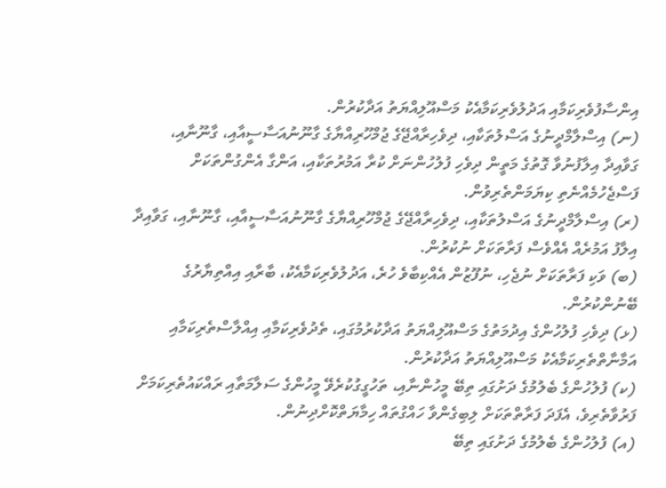އިންސާފުވެރިކަމާއި އަދުލުވެރިކަމާއެކު މަސްއޫލިއްޔަތު އަދާކުރުން.
(ނ) އިސްލާމްދީނުގެ އަސްލުތަކާއި، ދިވެހިރާއްޖޭގެ ޖުމްހޫރިއްޔާގެ ގާނޫނުއަސާސީއާއި، ގާނޫނާއި، ގަވާއިދާ އިލާފުނުވާ ގޮތުގެ މަތީން ދިވެހި ފުލުހުންނަށް ކުރާ އަމުރުތަކާއި، އަންގާ އެންގުންތަކަށް ފަސްޖެހުމެއްނެތި ކިޔަމަންތެރިވުން.
(ރ) އިސްލާމްދީނުގެ އަސްލުތަކާއި، ދިވެހިރާއްޖޭގެ ޖުމްހޫރިއްޔާގެ ގާނޫނުއަސާސީއާއި، ގާނޫނާއި، ގަވާއިދާ އިލާފު އަމުރެއް އެއްވެސް ފަރާތަކަށް ނުކުރުން.
(ބ) ވަކި ފަރާތަކަށް ނުޖެހި، ނުފޫޒުން އެއްކިބާވެ ހުރެ، އަދުލުވެރިކަމާއެކު، ބާރާއި އިއްތިޔާރުގެ ބޭނުންކުރުން.
(ޅ) ދިވެހި ފުލުހުންގެ އިދުމަތުގެ މަސްއޫލިއްޔަތު އަދާކުރުމުގައި، ތެދުވެރިކަމާއި އިއްލާސްތެރިކަމާއި އަމާނާތްތެރިކަމާއެކު މަސްއޫލިއްޔަތު އަދާކުރުން.
(ކ) ފުލުހުންގެ ބެލުމުގެ ދަށުގައި ތިބޭ މީހުންނާއި، ތަހުގީގުކުރެވޭ މީހުންގެ ސަލާމަތާއި ރައްކައުތެރިކަމަށް ފަރުވާތެރިވެ، އެފަދަ ފަރާތްތަކަށް ލިބިގެންވާ ހައްގުތައް ހިމާޔަތްކޮށްދިނުން.
(އ) ފުލުހުންގެ ބެލުމުގެ ދަށުގައި ތިބޭ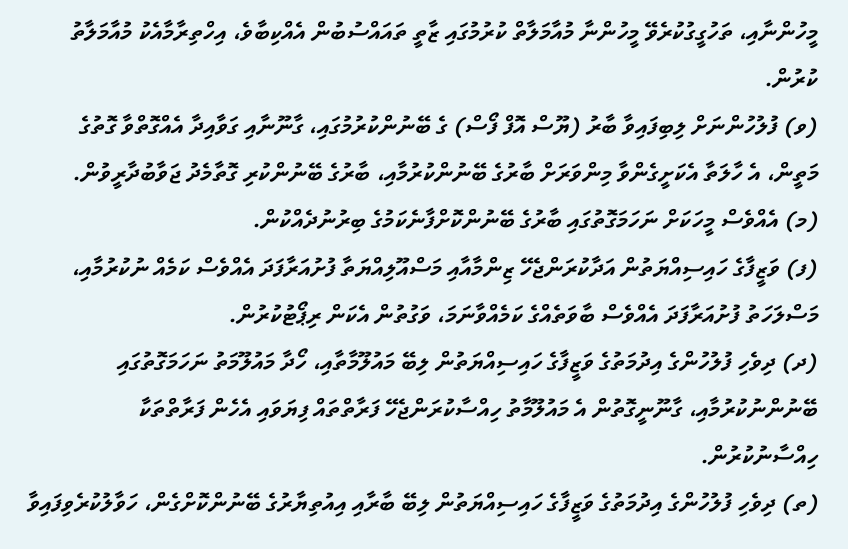މީހުންނާއި، ތަހުގީގުކުރެވޭ މީހުންނާ މުއާމަލާތް ކުރުމުގައި ޒާތީ ތައައްސުބުން އެއްކިބާވެ، އިހްތިރާމާއެކު މުއާމަލާތު ކުރުން.
(ވ) ފުލުހުންނަށް ލިބިފައިވާ ބާރު (ޔޫސް އޮފް ފޯސް) ގެ ބޭނުންކުރުމުގައި، ގާނޫނާއި ގަވާއިދާ އެއްގޮތްވާ ގޮތުގެ މަތީން، އެ ހާލަތާ އެކަށީގެންވާ މިންވަރަށް ބާރުގެ ބޭނުންކުރުމާއި، ބާރުގެ ބޭނުންކުރި ގޮތާމެދު ޖަވާބުދާރީވުން.
(މ) އެއްވެސް މީހަކަށް ނަހަމަގޮތުގައި ބާރުގެ ބޭނުންކޮށްފާނެކަމުގެ ބިރުނުދެއްކުން.
(ފ) ވަޒީފާގެ ހައިސިއްޔަތުން އަދާކުރަންޖެހޭ ޒިންމާއާއި މަސްއޫލިއްޔަތާ ފުށުއަރާފަދަ އެއްވެސް ކަމެއް ނުކުރުމާއި، މަސްލަހަތު ފުށުއަރާފަދަ އެއްވެސް ބާވަތެއްގެ ކަމެއްވާނަމަ، ވަގުތުން އެކަން ރިޕޯޓުކުރުން.
(ދ) ދިވެހި ފުލުހުންގެ އިދުމަތުގެ ވަޒީފާގެ ހައިސިއްޔަތުން ލިބޭ މައުލޫމާތާއި، ހޯދާ މައުލޫމަތު ނަހަމަގޮތުގައި ބޭނުންނުކުރުމާއި، ގާނޫނީގޮތުން އެ މައުލޫމާތު ހިއްސާކުރަންޖެހޭ ފަރާތްތައް ފިޔަވައި އެހެން ފަރާތްތަކާ ހިއްސާނުކުރުން.
(ތ) ދިވެހި ފުލުހުންގެ އިދުމަތުގެ ވަޒީފާގެ ހައިސިއްޔަތުން ލިބޭ ބާރާއި އިއުތިޔާރުގެ ބޭނުންކޮށްގެން، ހަވާލުކުރެވިފައިވާ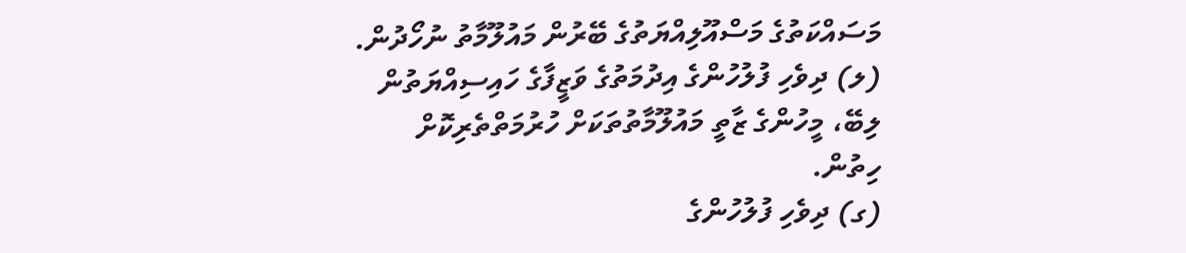މަސައްކަތުގެ މަސްއޫލިއްޔަތުގެ ބޭރުން މައުލޫމާތު ނުހޯދުން.
(ލ) ދިވެހި ފުލުހުންގެ އިދުމަތުގެ ވަޒީފާގެ ހައިސިއްޔަތުން ލިބޭ، މީހުންގެ ޒާތީ މައުލޫމާތުތަކަށް ހުރުމަތްތެރިކޮށް ހިތުން.
(ގ) ދިވެހި ފުލުހުންގެ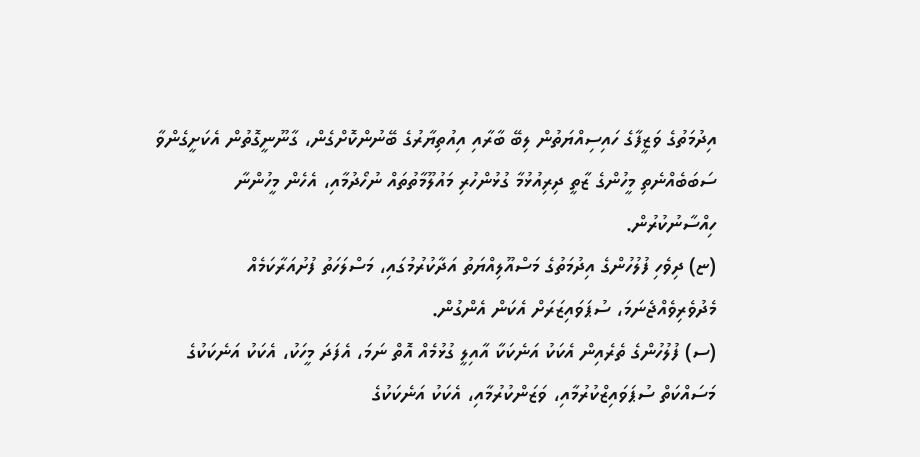އިދުމަތުގެ ވަޒީފާގެ ހައިސިއްޔަތުން ލިބޭ ބާރާއި އިއުތިޔާރުގެ ބޭނުންކޮށްގެން، ގާނޫނީގޮތުން އެކަށީގެންވާ ސަބަބެއްނެތި މީހުންގެ ޒާތީ ދިރިއުޅުމާ ގުޅުންހުރި މައުލޫމާތުތައް ނުހޯދުމާއި، އެހެން މީހުންނާ ހިއްސާނުކުރުން.
(ޏ) ދިވެހި ފުލުހުންގެ އިދުމަތުގެ މަސްއޫލިއްޔަތު އަދާކުރުމުގައި، މަސްލަހަތު ފުށުއަރާކަމެއް މެދުވެރިވެއްޖެނަމަ، ސުޕަވައިޒަރަށް އެކަން އެންގުން.
(ސ) ފުލުހުންގެ ތެރެއިން އެކަކު އަނެކަކާ އާއިލީ ގުޅުމެއް އޮތް ނަމަ، އެފަދަ މީހަކު، އެކަކު އަނެކަކުގެ މަސައްކަތް ސުޕަވައިޒްކުރުމާއި، ވަޒަންކުރުމާއި، އެކަކު އަނެކަކުގެ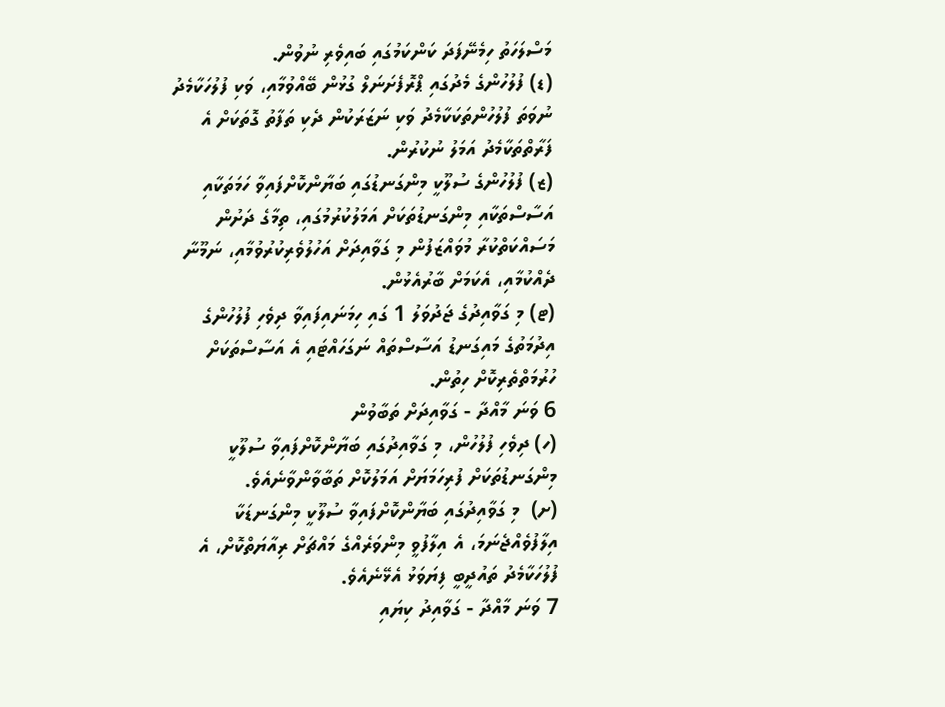މަސްލަހަތު ހިމެނޭފަދަ ކަންކަމުގައި ބައިވެރި ނުވުން.
(ޑ) ފުލުހުންގެ މެދުގައި ޕްރޮފެށަނަލް ގުޅުން ބޭއްވުމާއި، ވަކި ފުލުހަކާމެދު ނުވަތަ ފުލުހުންތަކަކާމެދު ވަކި ނަޒަރަކުން ދެކި ތަފާތު ގޮތަކަށް އެ ފަރާތްތަކާމެދު އަމަލު ނުކުރުން.
(ޒ) ފުލުހުންގެ ސުލޫކީ މިންގަނޑުގައި ބަޔާންކޮށްފައިވާ ހަމަތަކާއި އަސާސްތަކާއި މިންގަނޑުތަކަށް އަމަލުކުރުމުގައި، ތިމާގެ ދަށުން މަސައްކަތްކުރާ މުވައްޒަފުން މި ގަވާއިދަށް އަހުލުވެރިކުރުވުމާއި، ނަމޫނާ ދެއްކުމާއި، އެކަމަށް ބާރުއެޅުން.
(ޓ) މި ގަވާއިދުގެ ޖަދުވަލު 1 ގައި ހިމަނައިފައިވާ ދިވެހި ފުލުހުންގެ އިދުމަތުގެ މައިގަނޑު އަސާސްތައް ނަގަހައްޓައި އެ އަސާސްތަކަށް ހުރުމަތްތެރިކޮށް ހިތުން.
6 ވަނަ މާއްދާ - ގަވާއިދަށް ތަބާވުން
(ހ) ދިވެހި ފުލުހުން، މި ގަވާއިދުގައި ބަޔާންކޮށްފައިވާ ސުލޫކީ މިންގަނޑުތަކަށް ފުރިހަމަޔަށް އަމަލުކޮށް ތަބާވާންވާނެއެވެ.
(ށ)  މި ގަވާއިދުގައި ބަޔާންކޮށްފައިވާ ސުލޫކީ މިންގަނޑަކާ އިލާފުވެއްޖެނަމަ، އެ އިލާފުވީ މިންވަރެއްގެ މައްޗަށް ރިއާޔަތްކޮށް، އެ ފުލުހަކާމެދު ތައުދީބީ ފިޔަވަޅު އެޅޭނެއެވެ.
7 ވަނަ މާއްދާ - ގަވާއިދު ކިޔައި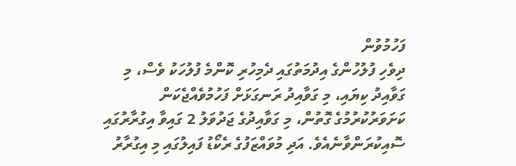ފަހުމުވުން
ދިވެހި ފުލުހުންގެ އިދުމަތުގައި ދެމިހުރި ކޮންމެ ފުލުހަކު ވެސް، މި ގަވާއިދު ކިޔައި، މި ގަވާއިދު ރަނގަޅަށް ފަހުމުވެއްޖެކަން ކަށަވަރުކުރުމުގެ ގޮތުން، މި ގަވާއިދުގެ ޖަދުވަލު 2 ގައިވާ އިގުރާރުގައި ސޮއިކުރަންވާނެއެވެ. އަދި މުވައްޒަފުގެ ރެކޯޑު ފައިލުގައި މި އިގުރާރު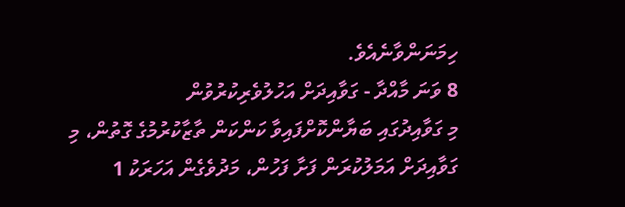ހިމަނަންވާނެއެވެ.
8 ވަނަ މާއްދާ - ގަވާއިދަށް އަހުލުވެރިކުރުވުން
މި ގަވާއިދުގައި ބަޔާންކޮށްފައިވާ ކަންކަން ތާޒާކުރުމުގެ ގޮތުން، މި ގަވާއިދަށް އަމަލުކުރަން ފަށާ ފަހުން، މަދުވެގެން އަހަރަކު 1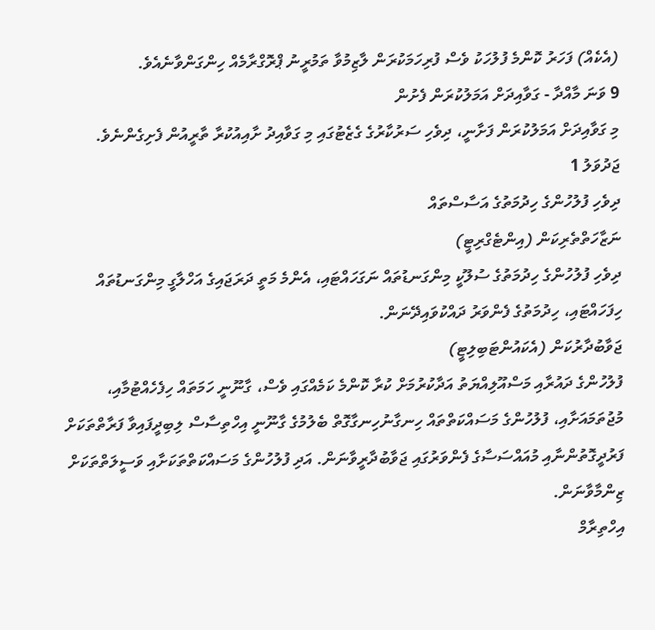(އެކެއް) ފަހަރު ކޮންމެ ފުލުހަކު ވެސް ފުރިހަމަކުރަން ލާޒިމުވާ ތަމުރީނު ޕްރޮގްރާމެއް ހިންގަންވާނެއެވެ.
9 ވަނަ މާއްދާ - ގަވާއިދަށް އަމަލުކުރަން ފެށުން
މި ގަވާއިދަށް އަމަލުކުރަން ފަށާނީ، ދިވެހި ސަރުކާރުގެ ގެޒެޓުގައި މި ގަވާއިދު ށާއިއުކުރާ ތާރީއުން ފެށިގެންނެވެ.
ޖަދުވަލު 1
ދިވެހި ފުލުހުންގެ ހިދުމަތުގެ އަސާސްތައް
ނަޒާހަތްތެރިކަން (އިންޓެގްރިޓީ)
ދިވެހި ފުލުހުންގެ ހިދުމަތުގެ ސުލޫކީ މިންގަނޑުތައް ނަގަހައްޓައި، އެންމެ މަތީ ދަރަޖައިގެ އަހްލާގީ މިންގަނޑުތައް ހިފަހައްޓައި، ހިދުމަތުގެ ފެންވަރު ދައްކުވައިދޭނަން.
ޖަވާބުދާރުކަން (އެކައުންޓަބިލިޓީ)
ފުލުހުންގެ ދައުރާއި މަސްއޫލިއްޔަތު އަދާކުރުމަށް ކުރާ ކޮންމެ ކަމެއްގައި ވެސް، ގާނޫނީ ހަމަތައް ހިފެހެއްޓުމާއި، މުޖުތަމައަށާއި، ފުލުހުންގެ މަސައްކަތްތައް ހިނގާނުހިނގާގޮތް ބެލުމުގެ ގާނޫނީ އިހްތިސާސް ލިބިދީފައިވާ ފަރާތްތަކަށް ފަރުދީގޮތުންނާއި މުއައްސަސާގެ ފެންވަރުގައި ޖަވާބުދާރީވާނަން. އަދި ފުލުހުންގެ މަސައްކަތްތަކަށާއި ވަސީލަތްތަކަށް ޒިންމާވާނަން.
އިހްތިރާމް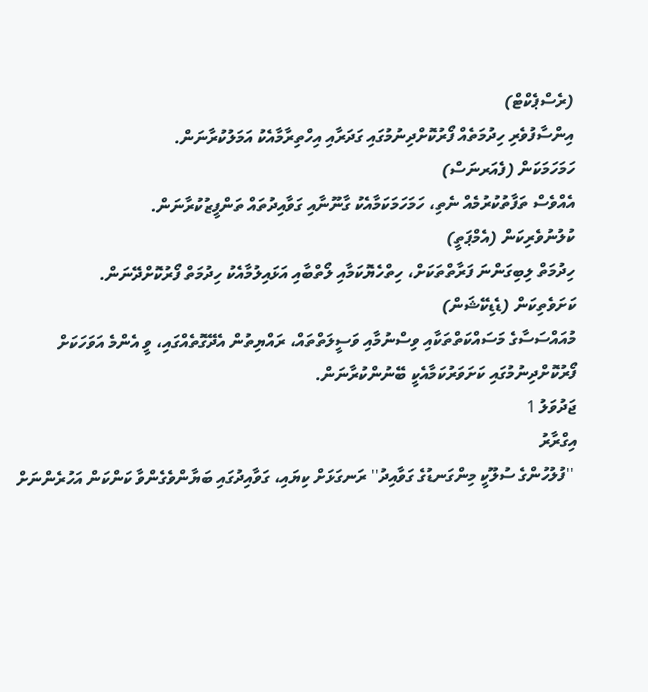(ރެސްޕެކްޓް)
އިންސާފުވެރި ހިދުމަތެއް ފޯރުކޮށްދިނުމުގައި ގަދަރާއި އިހްތިރާމާއެކު އަމަލުކުރާނަން.
ހަމަހަމަކަން (ފެއަރނަސް)
އެއްވެސް ތަފާތުކުރުމެއް ނެތި، ހަމަހަމަކަމާއެކު ގާނޫނާއި ގަވާއިދުތައް ތަންފީޒުކުރާނަން.
ކުލުނުވެރިކަން (އެމްޕަތީ)
ހިދުމަތް ލިބިގަންނަ ފަރާތްތަކަށް، ހިތްހެޔޮކަމާއި ލޯތްބާއި އަޅައިލުމާއެކު ހިދުމަތް ފޯރުކޮށްދޭނަން.
ކަށަވެތިކަން (ޑެޑިކޭޝަން)
މުއައްސަސާގެ މަސައްކަތްތަކާއި ވިސްނުމާއި ވަސީލަތްތައް، ރައްޔިތުން އެދޭގޮތެއްގައި، ވީ އެންމެ އަވަހަކަށް ފޯރުކޮށްދިނުމުގައި ކަށަވަރުކަމާއެކީ ބޭނުންކުރާނަން.
ޖަދުވަލު 1
އިގްރާރު
 ''ފުލުހުންގެ ސުލޫކީ މިންގަނޑުގެ ގަވާއިދު'' ރަނގަޅަށް ކިޔައި، ގަވާއިދުގައި ބަޔާންވެގެންވާ ކަންކަން އަހުރެންނަށް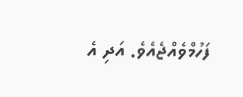ފަހުމްވެއްޖެއެވެ. އަދި އެ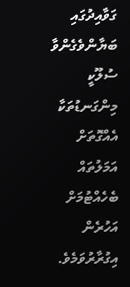ގަވާއިދުގައި ބަޔާންވެގެންވާ ސުލޫކީ މިންގަނޑުތަކާ އެއްގޮތަށް އަމަލުތައް ބެހެއްޓުމަށް އަހުރެން އިގުރާރުވަމެވެ.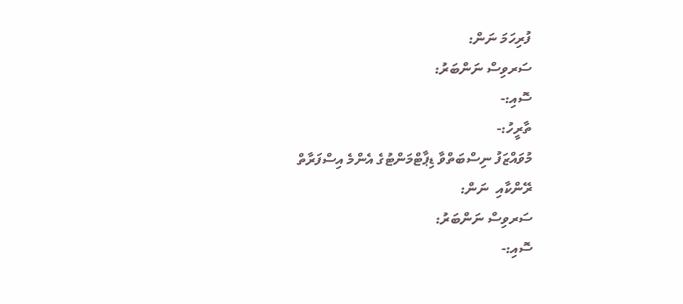ފުރިހަމަ ނަން:
ސަރވިސް ނަންބަރު:
ސޮއި:-
ތާރީހު:-
މުވައްޒަފު ނިސްބަތްވާ ޑިޕާޓްމަންޓުގެ އެންމެ އިސްފަރާތް
ރޭންކާއި  ނަން:
ސަރވިސް ނަންބަރު:
ސޮއި:-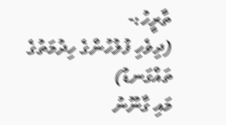ތާރީހު:-
(ދިވެހި ފުލުހުންގެ ހިދުމަތުގެ ތައްގަނޑު)
މައި ގާނޫނު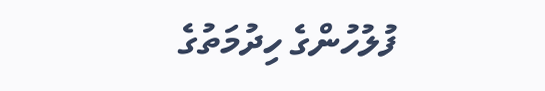ފުލުހުންގެ ހިދުމަތުގެ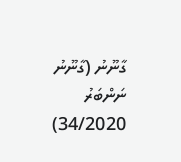ގާނޫނު (ގާނޫނު ނަންބަރު 34/2020)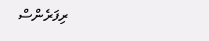ރިފަރެންސް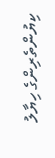ކިޔުންތެރިންގެ ހިޔާލު